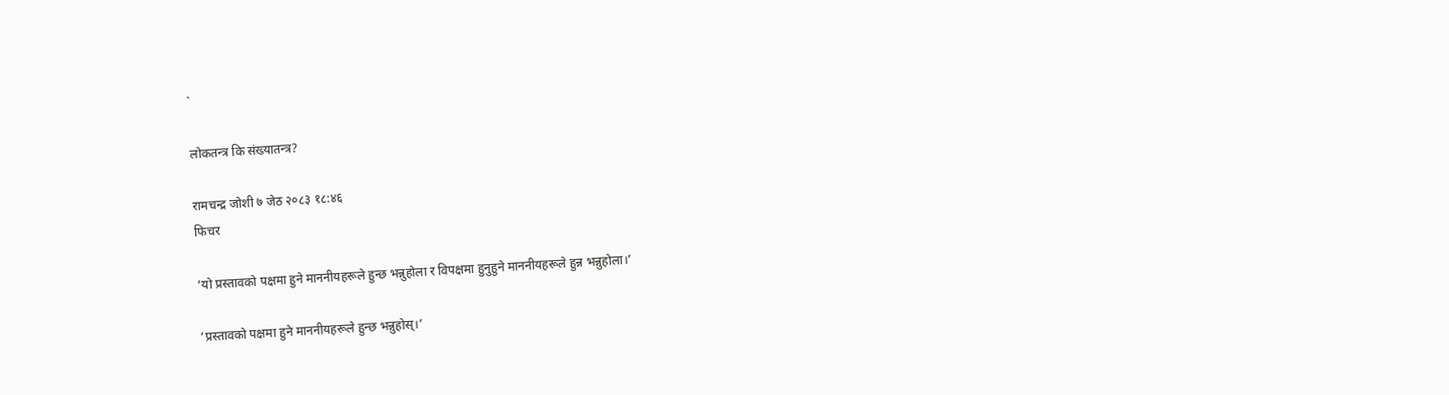`

लोकतन्त्र कि संख्यातन्त्र?

रामचन्द्र जोशी ७ जेठ २०८३ १८:४६
फिचर

‘यो प्रस्तावको पक्षमा हुने माननीयहरूले हुन्छ भन्नुहोला र विपक्षमा हुनुहुने माननीयहरूले हुन्न भन्नुहोला।’

‘प्रस्तावको पक्षमा हुने माननीयहरूले हुन्छ भन्नुहोस्।’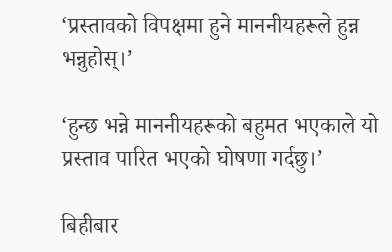‘प्रस्तावको विपक्षमा हुने माननीयहरूले हुन्न भन्नुहोस्।’

‘हुन्छ भन्ने माननीयहरूको बहुमत भएकाले यो प्रस्ताव पारित भएको घोषणा गर्दछु।’

बिहीबार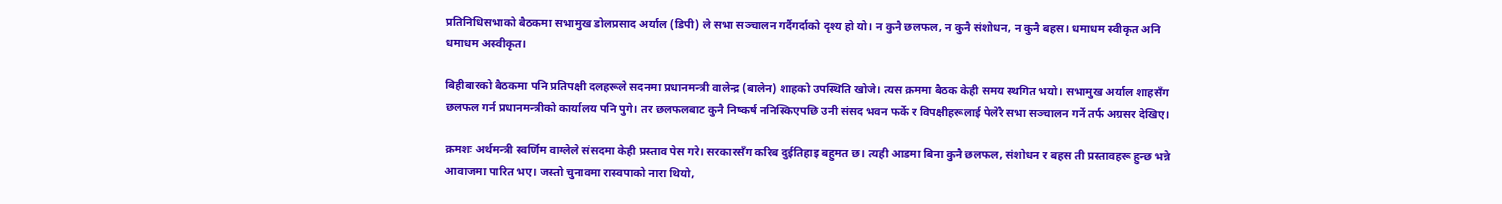प्रतिनिधिसभाको बैठकमा सभामुख डोलप्रसाद अर्याल (डिपी) ले सभा सञ्चालन गर्दैगर्दाको दृश्य हो यो। न कुनै छलफल, न कुनै संशोधन, न कुनै बहस। धमाधम स्वीकृत अनि धमाधम अस्वीकृत।

बिहीबारको बैठकमा पनि प्रतिपक्षी दलहरूले सदनमा प्रधानमन्त्री वालेन्द्र (बालेन) शाहको उपस्थिति खोजे। त्यस क्रममा बैठक केही समय स्थगित भयो। सभामुख अर्याल शाहसँग छलफल गर्न प्रधानमन्त्रीको कार्यालय पनि पुगे। तर छलफलबाट कुनै निष्कर्ष ननिस्किएपछि उनी संसद भवन फर्के र विपक्षीहरूलाई पेलेरै सभा सञ्चालन गर्ने तर्फ अग्रसर देखिए।

क्रमशः अर्थमन्त्री स्वर्णिम वाग्लेले संसदमा केही प्रस्ताव पेस गरे। सरकारसँग करिब दुईतिहाइ बहुमत छ। त्यही आडमा बिना कुनै छलफल, संशोधन र बहस ती प्रस्तावहरू हुन्छ भन्ने आवाजमा पारित भए। जस्तो चुनावमा रास्वपाको नारा थियो,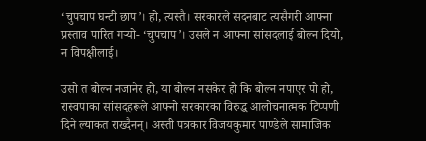‘चुपचाप घन्टी छाप’। हो, त्यस्तै। सरकारले सदनबाट त्यसैगरी आफ्ना प्रस्ताव पारित गर्‍यो- ‘चुपचाप’। उसले न आफ्ना सांसदलाई बोल्न दियो, न विपक्षीलाई।

उसो त बोल्न नजानेर हो, या बोल्न नसकेर हो कि बोल्न नपाएर पो हो, रास्वपाका सांसदहरूले आफ्नो सरकारका विरुद्ध आलोचनात्मक टिप्पणी दिने ल्याकत राख्दैनन्। अस्ती पत्रकार विजयकुमार पाण्डेले सामाजिक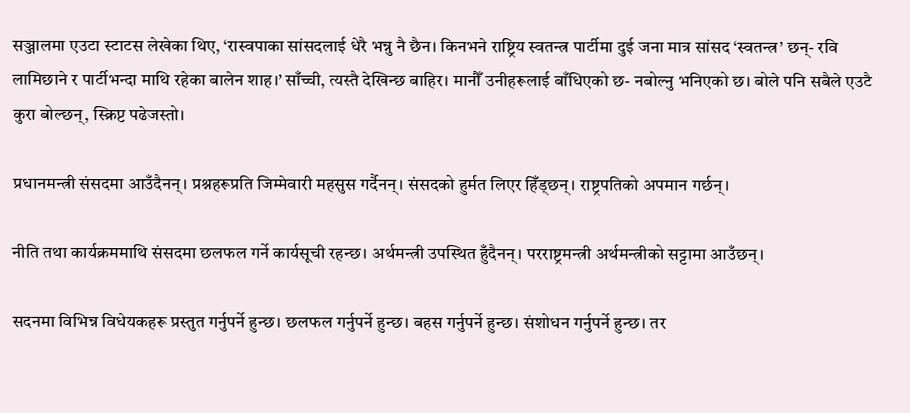सञ्जालमा एउटा स्टाटस लेखेका थिए, ‘रास्वपाका सांसदलाई धेरै भन्नु नै छैन। किनभने राष्ट्रिय स्वतन्त्र पार्टीमा दुई जना मात्र सांसद ‘स्वतन्त्र’ छन्- रवि लामिछाने र पार्टीभन्दा माथि रहेका बालेन शाह।’ साँच्ची, त्यस्तै देखिन्छ बाहिर। मानौँ उनीहरूलाई बाँधिएको छ- नबोल्नु भनिएको छ। बोले पनि सबैले एउटै कुरा बोल्छन्, स्क्रिप्ट पढेजस्तो।

प्रधानमन्त्री संसदमा आउँदैनन्। प्रश्नहरूप्रति जिम्मेवारी महसुस गर्दैनन्। संसदको हुर्मत लिएर हिँड्छन्। राष्ट्रपतिको अपमान गर्छन्।

नीति तथा कार्यक्रममाथि संसदमा छलफल गर्ने कार्यसूची रहन्छ। अर्थमन्त्री उपस्थित हुँदैनन्। परराष्ट्रमन्त्री अर्थमन्त्रीको सट्टामा आउँछन्।

सदनमा विभिन्न विधेयकहरू प्रस्तुत गर्नुपर्ने हुन्छ। छलफल गर्नुपर्ने हुन्छ। बहस गर्नुपर्ने हुन्छ। संशोधन गर्नुपर्ने हुन्छ। तर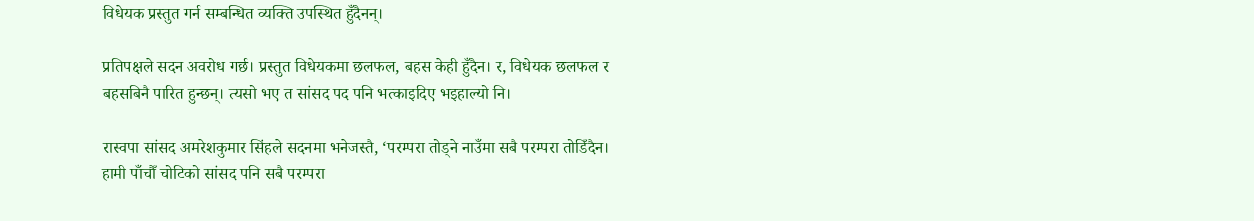विधेयक प्रस्तुत गर्न सम्बन्धित व्यक्ति उपस्थित हुँदैनन्।

प्रतिपक्षले सदन अवरोध गर्छ। प्रस्तुत विधेयकमा छलफल, बहस केही हुँदैन। र, विधेयक छलफल र बहसबिनै पारित हुन्छन्। त्यसो भए त सांसद पद पनि भत्काइदिए भइहाल्यो नि।

रास्वपा सांसद अमरेशकुमार सिंहले सदनमा भनेजस्तै, ‘परम्परा तोड्ने नाउँमा सबै परम्परा तोडिँदैन। हामी पाँचौँ चोटिको सांसद पनि सबै परम्परा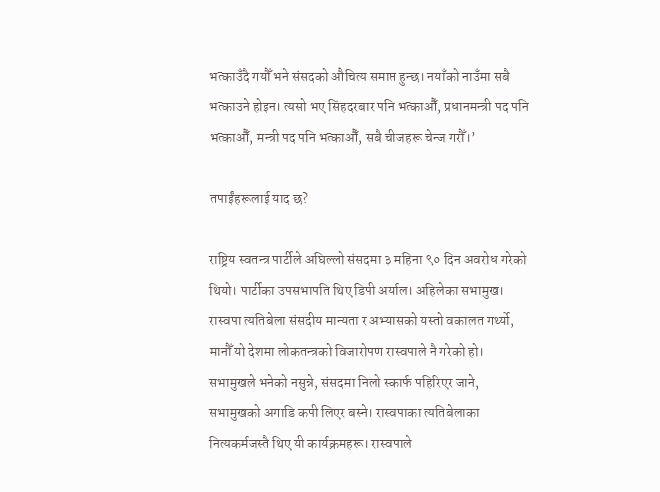भत्काउँदै गयौँ भने संसदको औचित्य समाप्त हुन्छ। नयाँको नाउँमा सबै भत्काउने होइन। त्यसो भए सिंहदरबार पनि भत्काऔँ, प्रधानमन्त्री पद पनि भत्काऔँ, मन्त्री पद पनि भत्काऔँ, सबै चीजहरू चेन्ज गरौँ।’

तपाईंहरूलाई याद छ?

राष्ट्रिय स्वतन्त्र पार्टीले अघिल्लो संसदमा ३ महिना ९० दिन अवरोध गरेको थियो। पार्टीका उपसभापति थिए डिपी अर्याल। अहिलेका सभामुख। रास्वपा त्यतिबेला संसदीय मान्यता र अभ्यासको यस्तो वकालत गर्थ्यो, मानौँ यो देशमा लोकतन्त्रको विजारोपण रास्वपाले नै गरेको हो। सभामुखले भनेको नसुन्ने, संसदमा निलो स्कार्फ पहिरिएर जाने, सभामुखको अगाडि कपी लिएर बस्ने। रास्वपाका त्यतिबेलाका नित्यकर्मजस्तै थिए यी कार्यक्रमहरू। रास्वपाले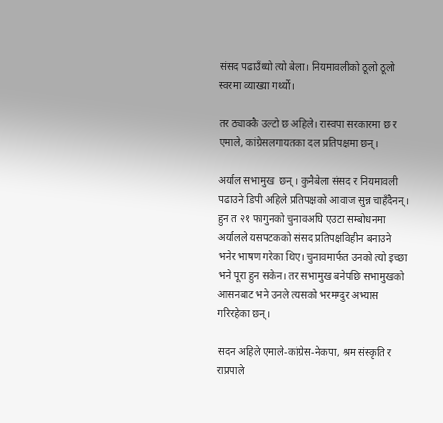संसद पढाउँथ्यो त्यो बेला। नियमावलीको ठूलो ठूलो स्वरमा व्याख्या गर्थ्यो।

तर ठ्याक्कै उल्टो छ अहिले। रास्वपा सरकारमा छ र एमाले, कांग्रेसलगायतका दल प्रतिपक्षमा छन्।

अर्याल सभामुख  छन् । कुनैबेला संसद र नियमावली पढाउने डिपी अहिले प्रतिपक्षको आवाज सुन्न चाहँदैनन्। हुन त २१ फागुनको चुनावअघि एउटा सम्बोधनमा अर्यालले यसपटकको संसद प्रतिपक्षविहीन बनाउने भनेर भाषण गरेका थिए। चुनावमार्फत उनको त्यो इच्छा भने पूरा हुन सकेन। तर सभामुख बनेपछि सभामुखको आसनबाट भने उनले त्यसको भरमग्दुर अभ्यास गरिरहेका छन्।

सदन अहिले एमाले-कांग्रेस-नेकपा, श्रम संस्कृति र राप्रपाले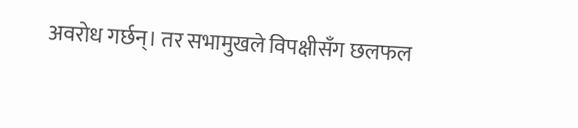अवरोध गर्छन्। तर सभामुखले विपक्षीसँग छलफल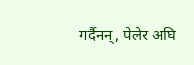गर्दैनन्, पेलेर अघि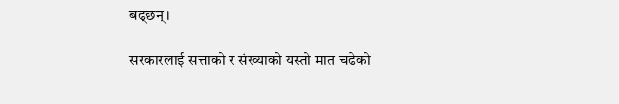बढ्छन्।

सरकारलाई सत्ताको र संख्याको यस्तो मात चढेको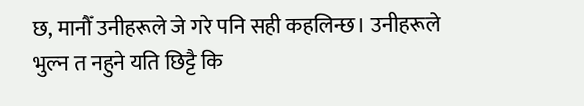छ, मानौँ उनीहरूले जे गरे पनि सही कहलिन्छ। उनीहरूले भुल्न त नहुने यति छिट्टै कि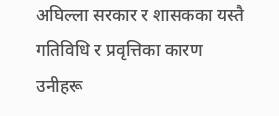अघिल्ला सरकार र शासकका यस्तै गतिविधि र प्रवृत्तिका कारण उनीहरू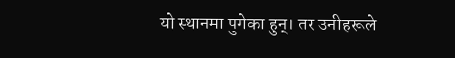यो स्थानमा पुगेका हुन्। तर उनीहरूले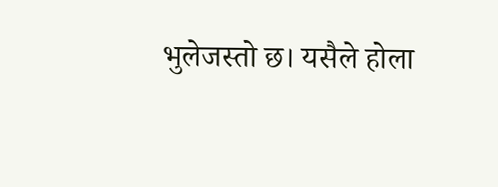भुलेजस्तो छ। यसैले होला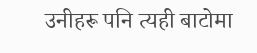उनीहरू पनि त्यही बाटोमा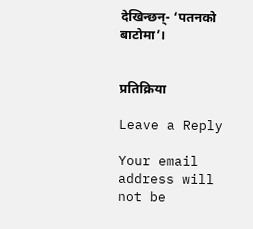देखिन्छन्- ‘पतनको बाटोमा’।


प्रतिक्रिया

Leave a Reply

Your email address will not be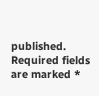published. Required fields are marked *